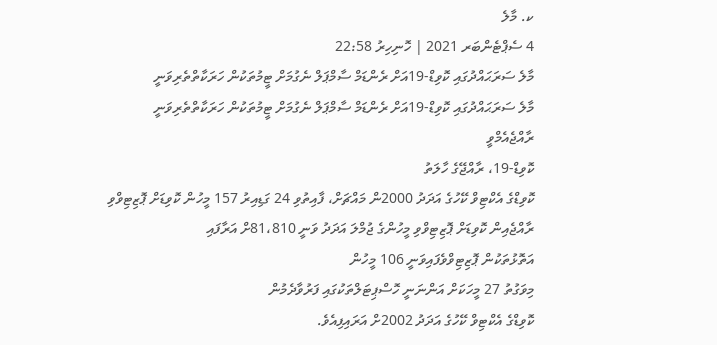ކ. މާލެ
4 ސެޕްޓެންބަރ 2021 | ހޮނިހިރު 22:58
މާލެ ސަރަޙައްދުގައި ކޮވިޑް-19އަށް ރެންޑަމް ސާމްޕަލް ނެގުމަށް ޓީމުތަކުން ހަރަކާތްތެރިވަނީ
މާލެ ސަރަޙައްދުގައި ކޮވިޑް-19އަށް ރެންޑަމް ސާމްޕަލް ނެގުމަށް ޓީމުތަކުން ހަރަކާތްތެރިވަނީ
ރާއްޖެއެމްވީ
ކޮވިޑް-19، ރާއްޖޭގެ ހާލަތު
ކޮވިޑްގެ އެކްޓިވް ކޭހުގެ އަދަދު 2000ން މައްޗަށް، ފާއިތުވި 24 ގަޑިއިރު 157 މީހުން ކޮވިޑަށް ޕޮޒިޓިވްވި
ރާއްޖެއިން ކޮވިޑަށް ޕޮޒިޓިވްވި މީހުންގެ ޖުމްލަ އަދަދު ވަނީ 81،810ށް އަރާފައި
އަތޮޅުތަކުން ޕޮޒިޓިވްވެފައިވަނީ 106 މީހުން
މިވަގުތު 27 މީހަކަށް އަންނަނީ ހޮސްޕިޓަލްތަކުގައި ފަރުވާދެމުން
ކޮވިޑްގެ އެކްޓިވް ކޭހުގެ އަދަދު 2002ށް އަރައިފިއެވެ.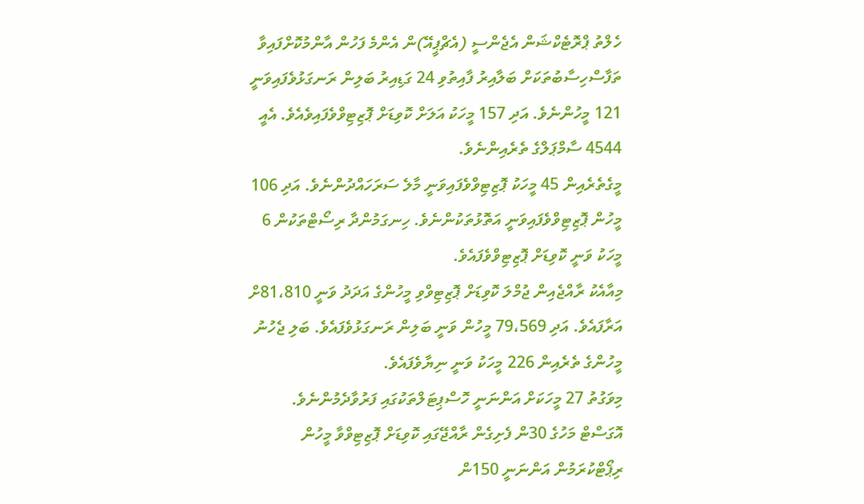ހެލްތު ޕްރޮޓެކްޝަން އެޖެންސީ (އެޗްޕީއޭ)ން އެންމެ ފަހުން އާންމުކޮށްފައިވާ ތަފާސްހިސާބުތަކަށް ބަލާއިރު ފާއިތުވި 24 ގަޑިއިރު ބަލިން ރަނގަޅުވެފައިވަނީ 121 މީހުންނެވެ. އަދި 157 މީހަކު އަލަށް ކޮވިޑަށް ޕޮޒިޓިވްވެފައިވެއެވެ. އެއީ 4544 ސާމްޕަލްގެ ތެރެއިންނެވެ.
މީގެތެރެއިން 45 މީހަކު ޕޮޒިޓިވްވެފައިވަނީ މާލެ ސަރަހައްދުންނެވެ. އަދި 106 މީހުން ޕޮޒިޓިވްވެފައިވަނީ އަތޮޅުތަކުންނެވެ. ހިނގަމުންދާ ރިސޯޓްތަކުން 6 މީހަކު ވަނީ ކޮވިޑަށް ޕޮޒިޓިވްވެފައެވެ.
މިއާއެކު ރާއްޖެއިން ޖުމްލަ ކޮވިޑަށް ޕޮޒިޓިވްވި މީހުންގެ އަދަދު ވަނީ 81،810ށް އަރާފައެވެ. އަދި 79،569 މީހުން ވަނީ ބަލިން ރަނގަޅުވެފައެވެ. ބަލި ޖެހުނު މީހުންގެ ތެރެއިން 226 މީހަކު ވަނީ ނިޔާވެފައެވެ.
މިވަގުތު 27 މީހަކަށް އަންނަނީ ހޮސްޕިޓަލްތަކުގައި ފަރުވާދެމުންނެވެ.
އޮގަސްޓް މަހުގެ 30ން ފެށިގެން ރާއްޖޭގައި ކޮވިޑަށް ޕޮޒިޓިވްވާ މީހުން ރިޕޯޓްކުރަމުން އަންނަނީ 150ން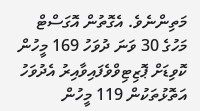މަތިންނެވެ. އެގޮތުން އޮގަސްޓް މަހުގެ 30 ވަނަ ދުވަހު 169 މީހުން ކޮވިޑަށް ޕޮޒިޓިވްވެފައިވާއިރު އެދުވަހު އަތޮޅުތަކުން 119 މީހުން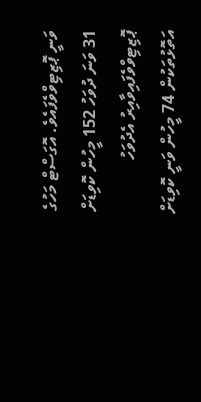ވަނީ ޕޮޒިޓިވްވެފައެވެ. އޮގަސްޓް މަހުގެ 31 ވަނަ ދުވަހު 152 މީހުން ކޮވިޑަށް ޕޮޒިޓިވްވެފައިވާއިރު އެދުވަހު އަތޮޅުތަކުން 74 މީހުން ވަނީ ކޮވިޑަށް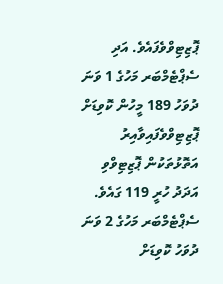ޕޮޒިޓިވްވެފައެވެ. އަދި ސެޕްޓެމްބަރ މަހުގެ 1 ވަނަ ދުވަހު 189 މީހުން ކޮވިޑަށް ޕޮޒިޓިވްވެފައިވާއިރު އަތޮޅުތަކުން ޕޮޒިޓިވްވި އަދަދު ހުރީ 119 ގައެވެ. ސެޕްޓެމްބަރ މަހުގެ 2 ވަނަ ދުވަހު ކޮވިޑަށް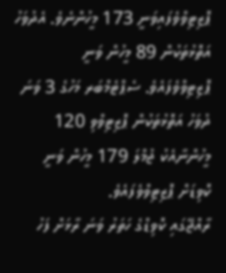ޕޮޒިޓިވްވެފައިވަނީ 173 މީހުންނެވެ. އެދުވަހު އަތޮޅުތަކުން 89 މީހުން ވަނީ ޕޮޒިޓިވްވެފައެވެ. ސެޕްޓެމްބަރ މަހުގެ 3 ވަނަ ދުވަހު އަތޮޅުތަކުން ޕޮޒިޓިވްވި 120 މީހުންނާއެކު ޖުމްލަ 179 މީހުން ވަނީ ކޮވިޑަށް ޕޮޒިޓިވްވެފައެވެ.
ރާއްޖޭގައި ކޮވިޑްގެ ހަތަރު ވަނަ ރާޅަށް ފަހު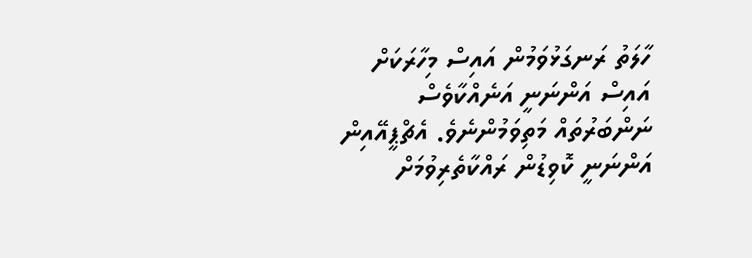ހާލަތު ރަނގަޅުވަމުން އައިސް މިހާރަކަށް އައިސް އަންނަނީ އަނެއްކާވެސް ނަންބަރުތައް މަތިވަމުންނެވެ. އެޗްޕީއޭއިން އަންނަނީ ކޮވިޑުން ރައްކާތެރިވުމަށް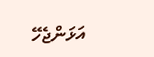އަޅަންޖެހޭ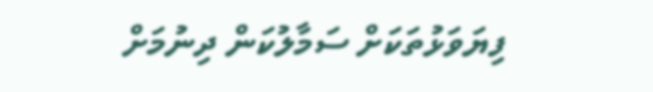ފިޔަވަޅުތަކަށް ސަމާލުކަން ދިނުމަށް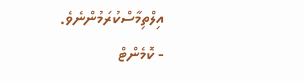އިލްތިމާސްކުރަމުންނެވެ.
- ކޮމެންޓް